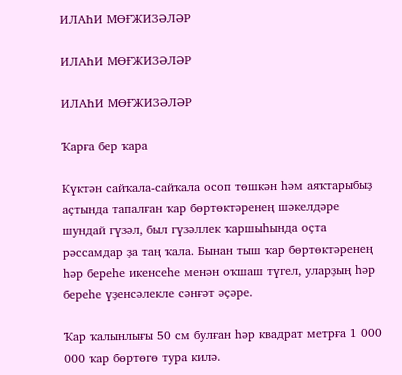ИЛАҺИ МӨҒЖИЗӘЛӘР

ИЛАҺИ МӨҒЖИЗӘЛӘР

ИЛАҺИ МӨҒЖИЗӘЛӘР

Ҡарға бер ҡара

Күктән сайҡала-сайҡала осоп төшкән һәм аяҡтарыбыҙ аҫтында тапалған ҡар бөртөктәренең шәкелдәре шундай гүзәл, был гүзәллек ҡаршыһында оҫта рәссамдар ҙа таң ҡала. Бынан тыш ҡар бөртөктәренең һәр береһе икенсеһе менән оҡшаш түгел, уларҙың һәр береһе үҙенсәлекле сәнғәт әҫәре.

Ҡар ҡалынлығы 50 см булған һәр квадрат метрға 1 000 000 ҡар бөртөгө тура килә.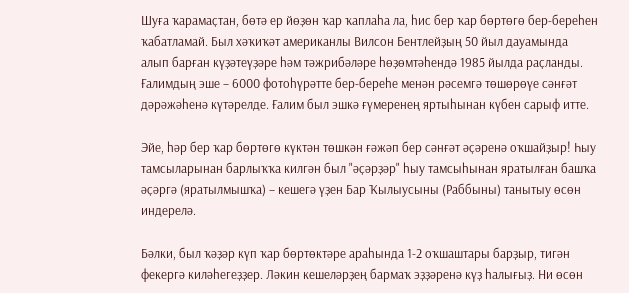Шуға ҡарамаҫтан, бөтә ер йөҙөн ҡар ҡаплаһа ла, һис бер ҡар бөртөгө бер-береһен ҡабатламай. Был хәҡиҡәт американлы Вилсон Бентлейҙың 50 йыл дауамында алып барған күҙәтеүҙәре һәм тәжрибәләре һөҙөмтәһендә 1985 йылда раҫланды. Ғалимдың эше – 6000 фотоһүрәтте бер-береһе менән рәсемгә төшөрөүе сәнғәт дәрәжәһенә күтәрелде. Ғалим был эшкә ғүмеренең яртыһынан күбен сарыф итте.

Эйе, һәр бер ҡар бөртөгө күктән төшкән ғәжәп бер сәнғәт әҫәренә оҡшайҙыр! Һыу тамсыларынан барлыҡҡа килгән был "әҫәрҙәр" һыу тамсыһынан яратылған башҡа әҫәргә (яратылмышҡа) – кешегә үҙен Бар Ҡылыусыны (Раббыны) танытыу өсөн индерелә.

Бәлки, был ҡәҙәр күп ҡар бөртөктәре араһында 1-2 оҡшаштары барҙыр, тигән фекергә киләһегеҙҙер. Ләкин кешеләрҙең бармаҡ эҙҙәренә күҙ һалығыҙ. Ни өсөн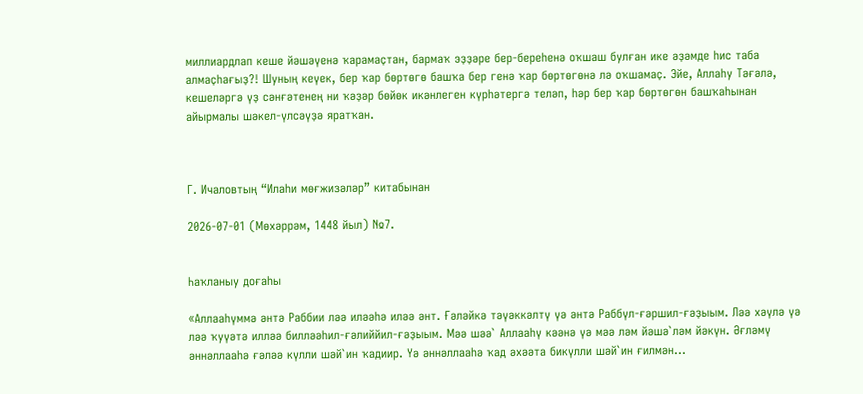миллиардлап кеше йәшәүенә ҡарамаҫтан, бармаҡ эҙҙәре бер-береһенә оҡшаш булған ике әҙәмде һис таба алмаҫһағыҙ?! Шуның кеүек, бер ҡар бөртөгө башҡа бер генә ҡар бөртөгөнә лә оҡшамаҫ. Эйе, Аллаһу Тәғәлә, кешеләргә үҙ сәнғәтенең ни ҡәҙәр бөйөк икәнлеген күрһәтергә теләп, һәр бер ҡар бөртөгөн башҡаһынан айырмалы шәкел-үлсәүҙә яратҡан.



Г. Ичаловтың “Илаһи мөғжизәләр” китабынан

2026-07-01 (Мөхәррәм, 1448 йыл) №7.


Һаҡланыу доғаһы

«Аллааһүммә әнтә Раббии ләә иләәһә иләә әнт. Ғәләйкә тәүәккәлтү үә әнтә Раббүл-ғәршил-ғәҙыым. Ләә хәүлә үә ләә ҡуүәтә илләә билләәһил-ғәлиййил-ғәҙыым. Мәә шәә` Аллааһү кәәнә үә мәә ләм йәшә`ләм йәкүн. Әғләмү әннәллааһә ғәләә күлли шәй`ин ҡадиир. Үә әннәллааһә ҡад әхәәта бикүлли шәй`ин ғилмән...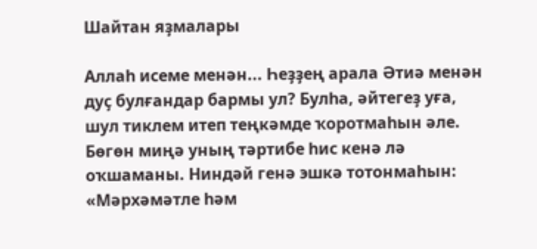Шайтан яҙмалары

Аллаһ исеме менән... Һеҙҙең арала Әтиә менән дуҫ булғандар бармы ул? Булһа, әйтегеҙ уға, шул тиклем итеп теңкәмде ҡоротмаһын әле. Бөгөн миңә уның тәртибе һис кенә лә оҡшаманы. Ниндәй генә эшкә тотонмаһын: «Мәрхәмәтле һәм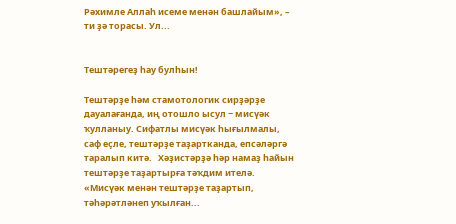Рәхимле Аллаһ исеме менән башлайым», – ти ҙә торасы. Ул...


Тештәрегеҙ һау булһын!

Тештәрҙе һәм стамотологик сирҙәрҙе дауалағанда, иң отошло ысул − мисүәк ҡулланыу. Сифатлы мисүәк һығылмалы, саф еҫле, тештәрҙе таҙартканда, епсәләргә таралып китә.   Хәҙистәрҙә һәр намаҙ һайын тештәрҙе таҙартырға тәҡдим ителә. «Мисүәк менән тештәрҙе таҙартып, тәһәрәтләнеп уҡылған...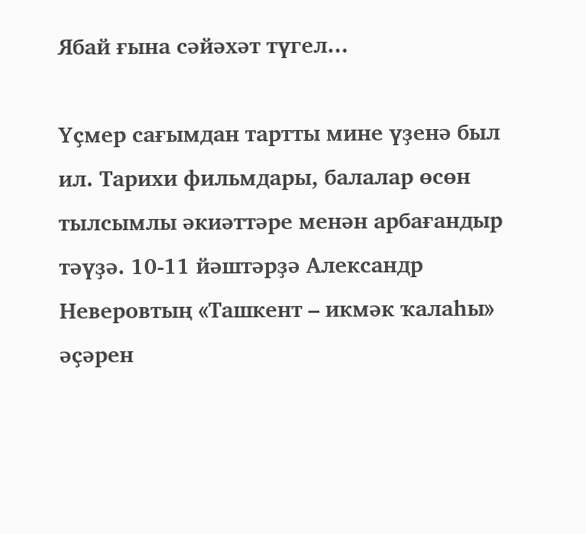Ябай ғына сәйәхәт түгел...

Үҫмер сағымдан тартты мине үҙенә был ил. Тарихи фильмдары, балалар өсөн тылсымлы әкиәттәре менән арбағандыр тәүҙә. 10-11 йәштәрҙә Александр Неверовтың «Ташкент – икмәк ҡалаһы» әҫәрен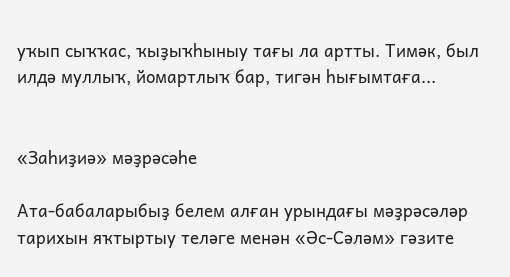уҡып сыҡҡас, ҡыҙыҡһыныу тағы ла артты. Тимәк, был илдә муллыҡ, йомартлыҡ бар, тигән һығымтаға...


«Заһиҙиә» мәҙрәсәһе

Ата-бабаларыбыҙ белем алған урындағы мәҙрәсәләр тарихын яҡтыртыу теләге менән «Әс-Сәләм» гәзите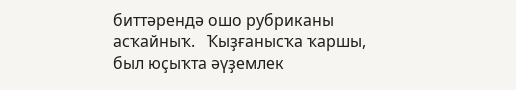биттәрендә ошо рубриканы асҡайныҡ.   Ҡыҙғанысҡа ҡаршы, был юҫыҡта әүҙемлек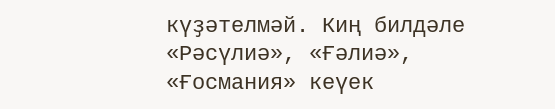күҙәтелмәй. Киң билдәле «Рәсүлиә», «Ғәлиә», «Ғосмания» кеүек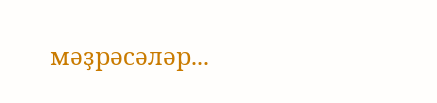мәҙрәсәләр...